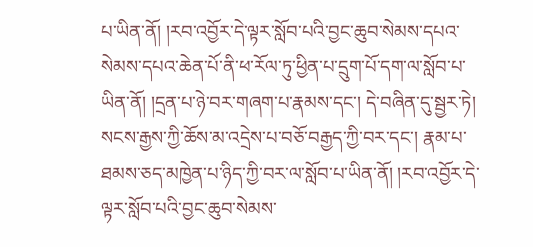པ་ཡིན་ནོ། །རབ་འབྱོར་དེ་ལྟར་སློབ་པའི་བྱང་ཆུབ་སེམས་དཔའ་སེམས་དཔའ་ཆེན་པོ་ནི་ཕ་རོལ་ཏུ་ཕྱིན་པ་དྲུག་པོ་དག་ལ་སློབ་པ་ཡིན་ནོ། །དྲན་པ་ཉེ་བར་གཞག་པ་རྣམས་དང་། དེ་བཞིན་དུ་སྦྱར་ཏེ། སངས་རྒྱས་ཀྱི་ཆོས་མ་འདྲེས་པ་བཅོ་བརྒྱད་ཀྱི་བར་དང་། རྣམ་པ་ཐམས་ཅད་མཁྱེན་པ་ཉིད་ཀྱི་བར་ལ་སློབ་པ་ཡིན་ནོ། །རབ་འབྱོར་དེ་ལྟར་སློབ་པའི་བྱང་ཆུབ་སེམས་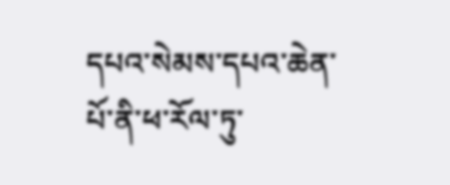དཔའ་སེམས་དཔའ་ཆེན་པོ་ནི་ཕ་རོལ་ཏུ་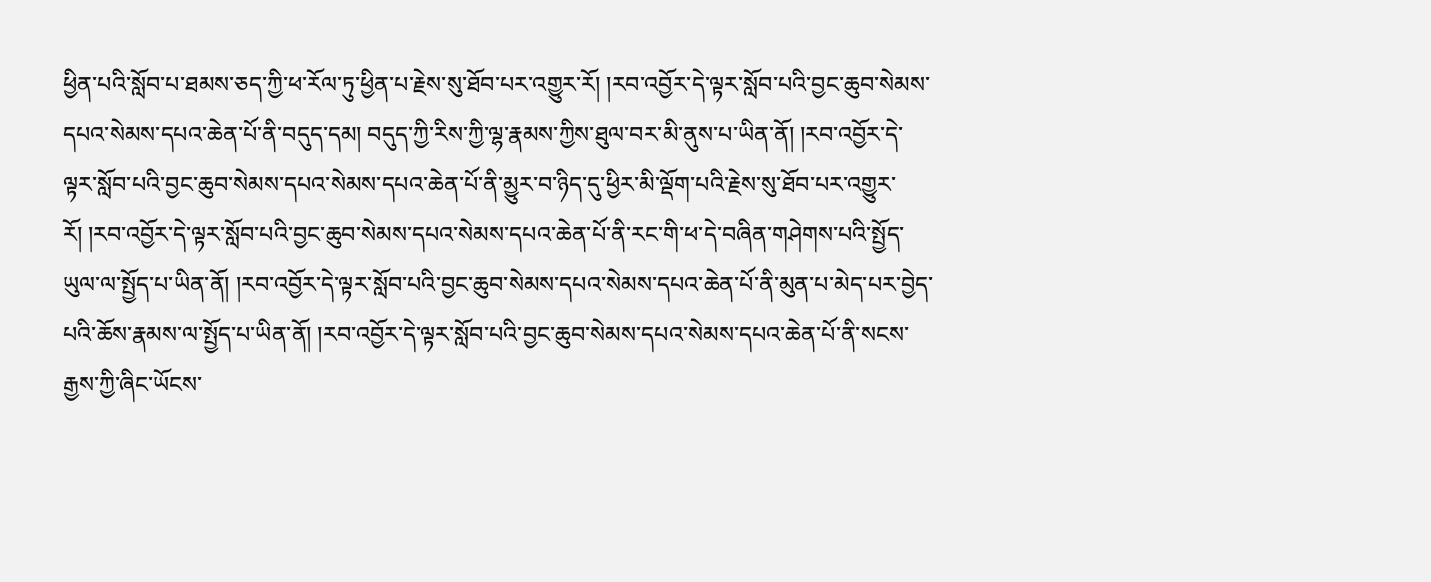ཕྱིན་པའི་སློབ་པ་ཐམས་ཅད་ཀྱི་ཕ་རོལ་ཏུ་ཕྱིན་པ་རྗེས་སུ་ཐོབ་པར་འགྱུར་རོ། །རབ་འབྱོར་དེ་ལྟར་སློབ་པའི་བྱང་ཆུབ་སེམས་དཔའ་སེམས་དཔའ་ཆེན་པོ་ནི་བདུད་དམ། བདུད་ཀྱི་རིས་ཀྱི་ལྷ་རྣམས་ཀྱིས་ཐུལ་བར་མི་ནུས་པ་ཡིན་ནོ། །རབ་འབྱོར་དེ་ལྟར་སློབ་པའི་བྱང་ཆུབ་སེམས་དཔའ་སེམས་དཔའ་ཆེན་པོ་ནི་མྱུར་བ་ཉིད་དུ་ཕྱིར་མི་ལྡོག་པའི་རྗེས་སུ་ཐོབ་པར་འགྱུར་རོ། །རབ་འབྱོར་དེ་ལྟར་སློབ་པའི་བྱང་ཆུབ་སེམས་དཔའ་སེམས་དཔའ་ཆེན་པོ་ནི་རང་གི་ཕ་དེ་བཞིན་གཤེགས་པའི་སྤྱོད་ཡུལ་ལ་སྤྱོད་པ་ཡིན་ནོ། །རབ་འབྱོར་དེ་ལྟར་སློབ་པའི་བྱང་ཆུབ་སེམས་དཔའ་སེམས་དཔའ་ཆེན་པོ་ནི་མུན་པ་མེད་པར་བྱེད་པའི་ཆོས་རྣམས་ལ་སྤྱོད་པ་ཡིན་ནོ། །རབ་འབྱོར་དེ་ལྟར་སློབ་པའི་བྱང་ཆུབ་སེམས་དཔའ་སེམས་དཔའ་ཆེན་པོ་ནི་སངས་རྒྱས་ཀྱི་ཞིང་ཡོངས་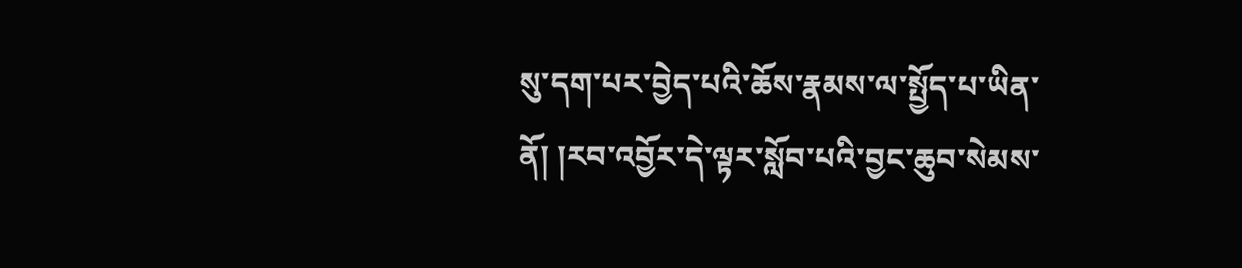སུ་དག་པར་བྱེད་པའི་ཆོས་རྣམས་ལ་སྤྱོད་པ་ཡིན་ནོ། །རབ་འབྱོར་དེ་ལྟར་སློབ་པའི་བྱང་ཆུབ་སེམས་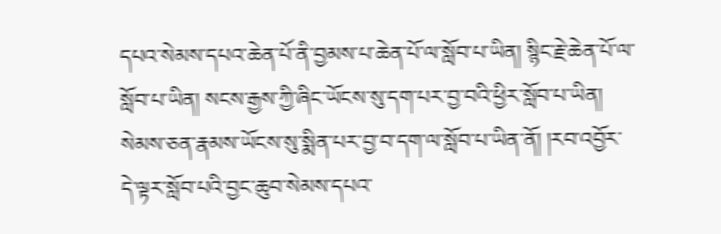དཔའ་སེམས་དཔའ་ཆེན་པོ་ནི་བྱམས་པ་ཆེན་པོ་ལ་སློབ་པ་ཡིན། སྙིང་རྗེ་ཆེན་པོ་ལ་སློབ་པ་ཡིན། སངས་རྒྱས་ཀྱི་ཞིང་ཡོངས་སུ་དག་པར་བྱ་བའི་ཕྱིར་སློབ་པ་ཡིན། སེམས་ཅན་རྣམས་ཡོངས་སུ་སྨིན་པར་བྱ་བ་དག་ལ་སློབ་པ་ཡིན་ནོ། །རབ་འབྱོར་དེ་ལྟར་སློབ་པའི་བྱང་ཆུབ་སེམས་དཔའ་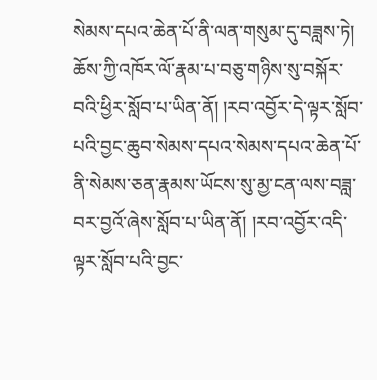སེམས་དཔའ་ཆེན་པོ་ནི་ལན་གསུམ་དུ་བཟླས་ཏེ། ཆོས་ཀྱི་འཁོར་ལོ་རྣམ་པ་བཅུ་གཉིས་སུ་བསྐོར་བའི་ཕྱིར་སློབ་པ་ཡིན་ནོ། །རབ་འབྱོར་དེ་ལྟར་སློབ་པའི་བྱང་ཆུབ་སེམས་དཔའ་སེམས་དཔའ་ཆེན་པོ་ནི་སེམས་ཅན་རྣམས་ཡོངས་སུ་མྱ་ངན་ལས་བཟླ་བར་བྱའོ་ཞེས་སློབ་པ་ཡིན་ནོ། །རབ་འབྱོར་འདི་ལྟར་སློབ་པའི་བྱང་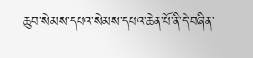ཆུབ་སེམས་དཔའ་སེམས་དཔའ་ཆེན་པོ་ནི་དེ་བཞིན་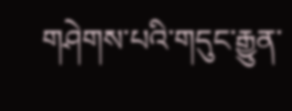གཤེགས་པའི་གདུང་རྒྱུན་